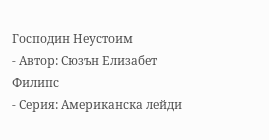Господин Неустоим
- Автор: Сюзън Елизабет Филипс
- Серия: Американска лейди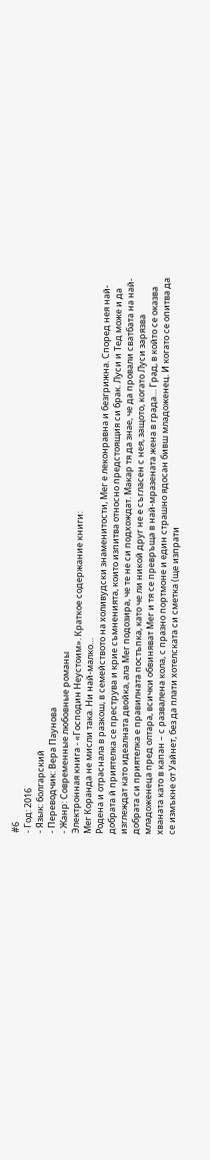#6
- Год: 2016
- Язык: болгарский
- Переводчик: Вера Паунова
- Жанр: Современные любовные романы
Электронная книга - «Господин Неустоим». Краткое содержание книги:
Мег Коранда не мисли така. Ни най-малко…
Родена и отраснала в разкош, в семейството на холивудски знаменитости, Мег е леконравна и безгрижна. Според нея най-добрата й приятелка се преструва и крие съмненията, които изпитва относно предстоящия си брак. Луси и Тед може и да изглеждат като идеалната двойка, ала Мег подозира, че те не си подхождат. Макар тя да знае, че да провали сватбата на най-добрата си приятелка е правилната постъпка, като че ли никой друг не е съгласен с нея, защото, когато Луси зарязва младоженеца пред олтара, всички обвиняват Мег и тя се превръща в най-мразената жена в града… Град, в който се оказва хваната като в капан – с развалена кола, с празно портмоне и един страшно ядосан бивш младоженец. И когато се опитва да се измъкне от Уайнет, без да плати хотелската си сметка (ще изпрати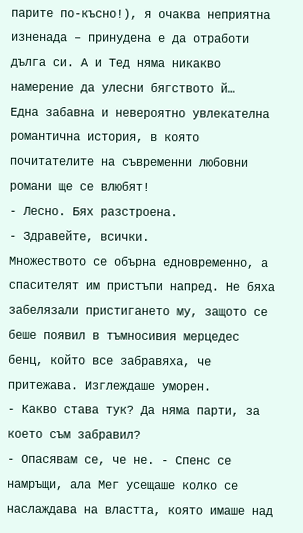парите по-късно!), я очаква неприятна изненада – принудена е да отработи дълга си. А и Тед няма никакво намерение да улесни бягството й…
Една забавна и невероятно увлекателна романтична история, в която почитателите на съвременни любовни романи ще се влюбят!
- Лесно. Бях разстроена.
- Здравейте, всички.
Множеството се обърна едновременно, а спасителят им пристъпи напред. Не бяха забелязали пристигането му, защото се беше появил в тъмносивия мерцедес бенц, който все забравяха, че притежава. Изглеждаше уморен.
- Какво става тук? Да няма парти, за което съм забравил?
- Опасявам се, че не. - Спенс се намръщи, ала Мег усещаше колко се наслаждава на властта, която имаше над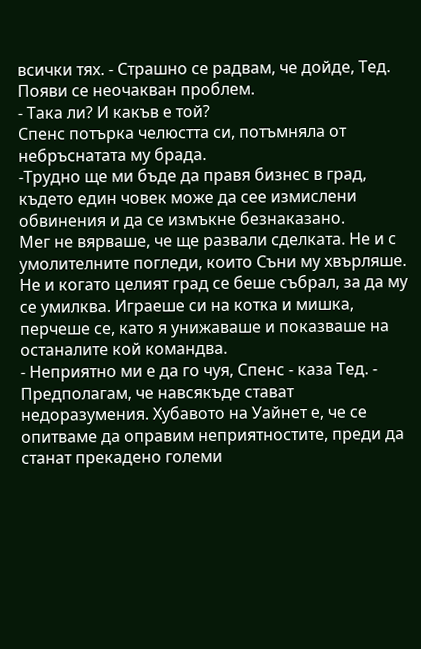всички тях. - Страшно се радвам, че дойде, Тед. Появи се неочакван проблем.
- Така ли? И какъв е той?
Спенс потърка челюстта си, потъмняла от небръснатата му брада.
-Трудно ще ми бъде да правя бизнес в град, където един човек може да сее измислени обвинения и да се измъкне безнаказано.
Мег не вярваше, че ще развали сделката. Не и с умолителните погледи, които Съни му хвърляше. Не и когато целият град се беше събрал, за да му се умилква. Играеше си на котка и мишка, перчеше се, като я унижаваше и показваше на останалите кой командва.
- Неприятно ми е да го чуя, Спенс - каза Тед. - Предполагам, че навсякъде стават недоразумения. Хубавото на Уайнет е, че се опитваме да оправим неприятностите, преди да станат прекадено големи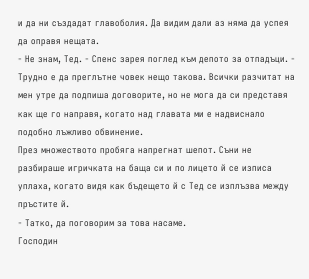и да ни създадат главоболия. Да видим дали аз няма да успея да оправя нещата.
- Не знам, Тед. - Спенс зарея поглед към депото за отпадъци. - Трудно е да преглътне човек нещо такова. Всички разчитат на мен утре да подпиша договорите, но не мога да си представя как ще го направя, когато над главата ми е надвиснало подобно лъжливо обвинение.
През множеството пробяга напрегнат шепот. Съни не разбираше игричката на баща си и по лицето й се изписа уплаха, когато видя как бъдещето й с Тед се изплъзва между пръстите й.
- Татко, да поговорим за това насаме.
Господин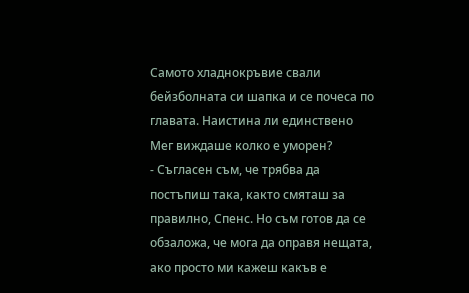Самото хладнокръвие свали бейзболната си шапка и се почеса по главата. Наистина ли единствено Мег виждаше колко е уморен?
- Съгласен съм, че трябва да постъпиш така, както смяташ за правилно, Спенс. Но съм готов да се обзаложа, че мога да оправя нещата, ако просто ми кажеш какъв е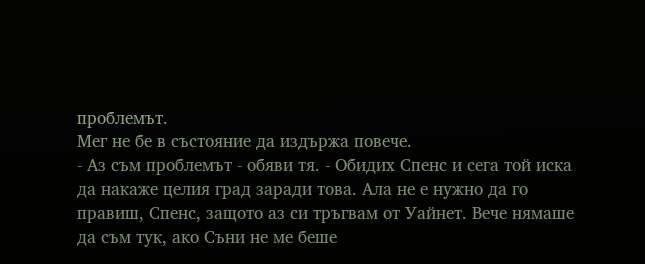проблемът.
Мег не бе в състояние да издържа повече.
- Аз съм проблемът - обяви тя. - Обидих Спенс и сега той иска да накаже целия град заради това. Ала не е нужно да го правиш, Спенс, защото аз си тръгвам от Уайнет. Вече нямаше да съм тук, ако Съни не ме беше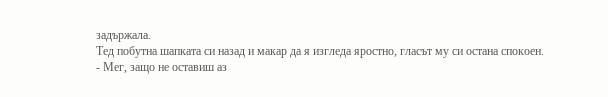задържала.
Тед побутна шапката си назад и макар да я изгледа яростно, гласът му си остана спокоен.
- Мег, защо не оставиш аз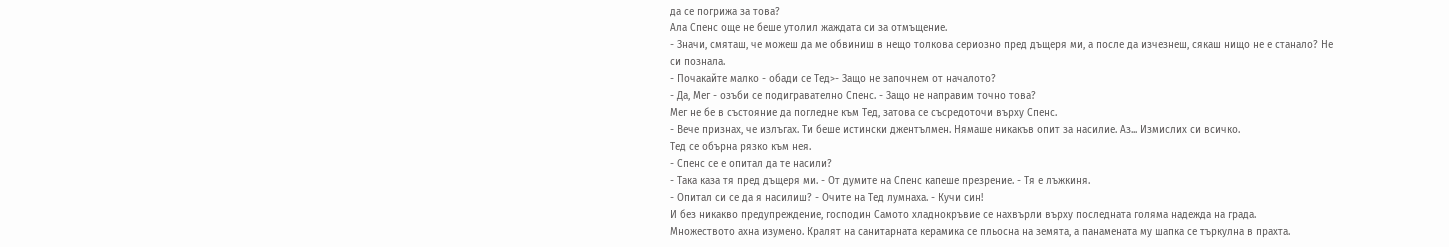да се погрижа за това?
Ала Спенс още не беше утолил жаждата си за отмъщение.
- Значи, смяташ, че можеш да ме обвиниш в нещо толкова сериозно пред дъщеря ми, а после да изчезнеш, сякаш нищо не е станало? Не си познала.
- Почакайте малко - обади се Тед>- Защо не започнем от началото?
- Да, Мег - озъби се подигравателно Спенс. - Защо не направим точно това?
Мег не бе в състояние да погледне към Тед, затова се съсредоточи върху Спенс.
- Вече признах, че излъгах. Ти беше истински джентълмен. Нямаше никакъв опит за насилие. Аз... Измислих си всичко.
Тед се обърна рязко към нея.
- Спенс се е опитал да те насили?
- Така каза тя пред дъщеря ми. - От думите на Спенс капеше презрение. - Тя е лъжкиня.
- Опитал си се да я насилиш? - Очите на Тед лумнаха. - Кучи син!
И без никакво предупреждение, господин Самото хладнокръвие се нахвърли върху последната голяма надежда на града.
Множеството ахна изумено. Кралят на санитарната керамика се пльосна на земята, а панамената му шапка се търкулна в прахта.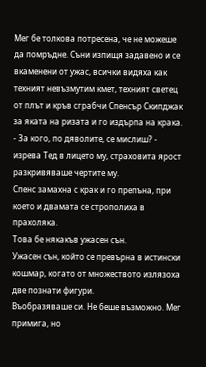Мег бе толкова потресена, че не можеше да помръдне. Съни изпищя задавено и се вкаменени от ужас, всички видяха как техният невъзмутим кмет, техният светец от плът и кръв сграбчи Спенсър Скипджак за яката на ризата и го издърпа на крака.
- За кого, по дяволите, се мислиш? - изрева Тед в лицето му, страховита ярост разкривяваше чертите му.
Спенс замахна с крак и го препъна, при което и двамата се строполиха в прахоляка.
Това бе някакъв ужасен сън.
Ужасен сън, който се превърна в истински кошмар, когато от множеството излязоха две познати фигури.
Въобразяваше си. Не беше възможно. Мег примига, но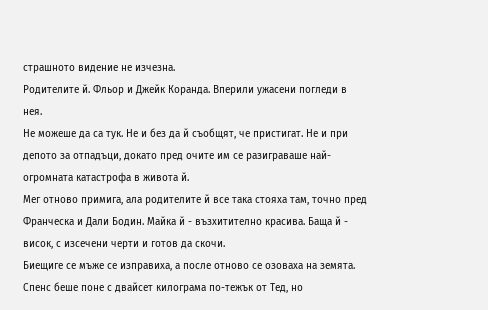страшното видение не изчезна.
Родителите й. Фльор и Джейк Коранда. Вперили ужасени погледи в нея.
Не можеше да са тук. Не и без да й съобщят, че пристигат. Не и при депото за отпадъци, докато пред очите им се разиграваше най-огромната катастрофа в живота й.
Мег отново примига, ала родителите й все така стояха там, точно пред Франческа и Дали Бодин. Майка й - възхитително красива. Баща й - висок, с изсечени черти и готов да скочи.
Биещиге се мъже се изправиха, а после отново се озоваха на земята. Спенс беше поне с двайсет килограма по-тежък от Тед, но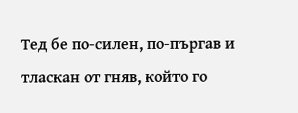Тед бе по-силен, по-пъргав и тласкан от гняв, който го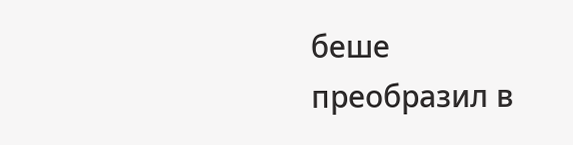беше преобразил в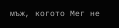мъж, когото Мег не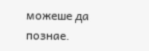можеше да познае.